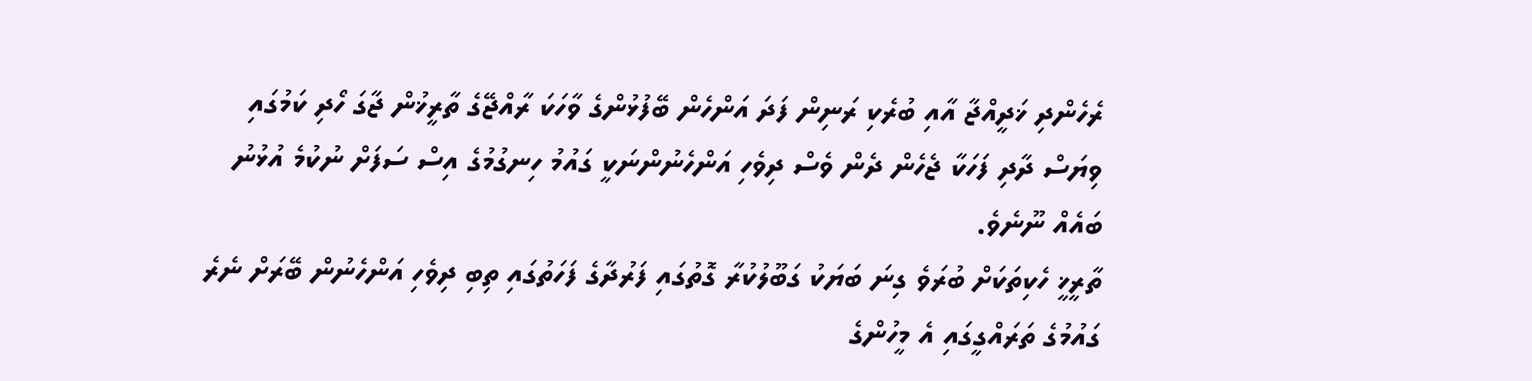ރެހެންދި ޚަދީއްޖާ އާއި ބުރެކި ރަނިން ފަދަ އަންހެން ބޭފުޅުންގެ ވާހަކަ ރާއްޖޭގެ ތާރީޚުން ޖާގަ ހޯދި ކަމުގައި ވިޔަސް ދާދި ފަހަކާ ޖެހެން ދެން ވެސް ދިވެހި އަންހެނުންނަކީ ގައުމު ހިނގުމުގެ އިސް ސަފަށް ނުކުމެ އުޅުނު ބައެއް ނޫނެވެ.
ތާރީޚީ ހެކިތަކަށް ބުރަވެ ގިނަ ބަޔަކު ގަބޫލުކުރާ ގޮތުގައި ފަރުދާގެ ފަހަތުގައި ތިބި ދިވެހި އަންހެނުން ބޭރަށް ނެރެ ގައުމުގެ ތަރައްގީގައި އެ މީހުންގެ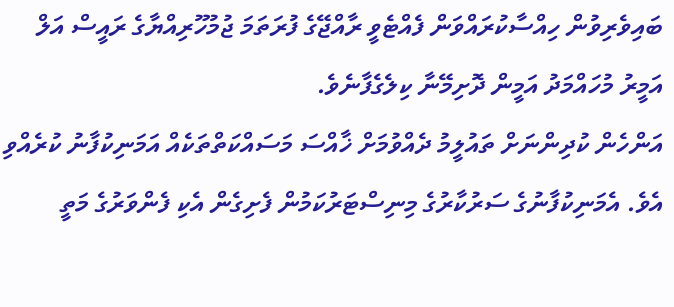ބައިވެރިވުން ހިއްސާކުރައްވަން ފެއްޓެވީ ރާއްޖޭގެ ފުރަތަމަ ޖުމުހޫރިއްޔާގެ ރައީސް އަލް އަމީރު މުހައްމަދު އަމީން ދޮށިމޭނާ ކިލެގެފާނެވެ.
އަންހެން ކުދިންނަށް ތައުލީމު ދެއްވުމަށް ޚާއްސަ މަސައްކަތްތަކެއް އަމަނިކުފާނު ކުރެއްވި އެވެ. އެމަނިކުފާނުގެ ސަރުކާރުގެ މިނިސްޓަރުކަމުން ފެށިގެން އެކި ފެންވަރުގެ މަތީ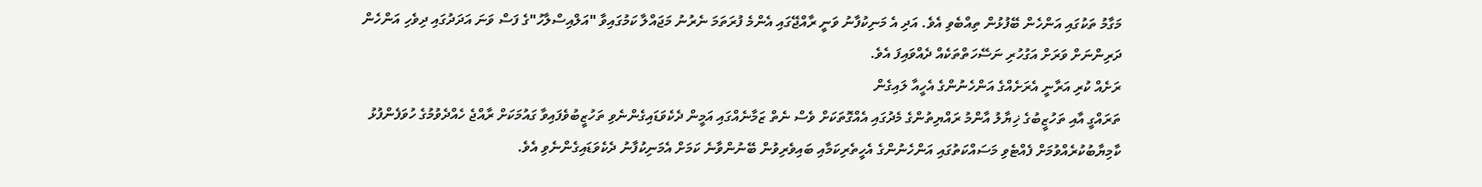މަގާމު ތަކުގައި އަންހެން ބޭފުޅުން ތިއްބެވި އެވެ. އަދި އެ މަނިކުފާނު ވަނީ ރާއްޖޭގައި އެންމެ ފުރަތަމަ ނެރުނު މަޖައްލާ ކަމުގައިވާ "އަލްއިސްލާހު"ގެ ފަސް ވަނަ އަދަދުގައި ދިވެހި އަންހެން ދަރިންނަށް ވަރަށް އަގުހުރި ނަސޭހަތްތަކެއް ދެއްވައިފަ އެވެ.
ރަށެއް ކުރި އަރާނީ އެރަށެއްގެ އަންހެނުންގެ އެހީއާ ލައިގެން
ތަރައްގީ އާއި ތަހުޒީބުގެ ޚިޔާލު އާންމު ރައްޔިތުންގެ މެދުގައި އެއްގޮތަކަށް ވެސް ނެތް ޒަމާނެއްގައި އަމީން ދެކެވަޑައިގެންނެވި ތަހުޒީބުވެފައިވާ ގައުމަކަށް ރާއްޖެ ހެއްދެވުމުގެ ހުވަފެންފުޅު ކާމިޔާބުކުރެއްވުމަށް ފެއްޓެވި މަސައްކަތުގައި އަންހެނުންގެ އެހީތެރިކަމާއި ބައިވެރިވުން ބޭނުންވާނެ ކަމަށް އެމަނިކުފާނު ދެކެވަޑައިގެންނެވި އެވެ.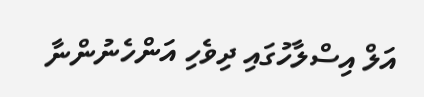އަލް އިސްލާހުގައި ދިވެހި އަންހެނުންނާ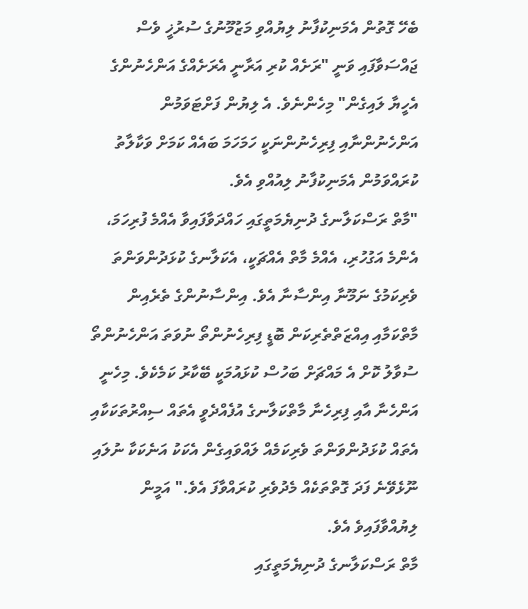ބެހޭ ގޮތުން އެމަނިކުފާނު ލިޔުއްވި މަޒުމޫނުގެ ސުރުޚީ ވެސް ޖައްސަވާފައި ވަނީ "ރަށެއް ކުރި އަރާނީ އެރަށެއްގެ އަންހެނުންގެ އެހީޔާ ލައިގެން" މިހެންނެވެ. އެ ލިޔުން ފަށްޓަވަމުން އަންހެނުންނާއި ފިރިހެނުންނަކީ ހަމަހަމަ ބައެއް ކަމަށް ވަކާލާތު ކުރައްވަމުން އެމަނިކުފާނު ލިއުއްވި އެވެ.
"މާތް ރަސްކަލާނގެ ދުނިޔެމަތީގައި ހައްދަވާފައިވާ އެއްމެ ފުރިހަމަ، އެންމެ އަގުހުރި، އެއްމެ މާތް އެއްޗަކީ، އެކަލާނގެ ކުޅަދުންވަންތަ ވެރިކަމުގެ ނަމޫނާ އިންސާނާ އެވެ. އިންސާނުންގެ ތެރެއިން މާތްކަމާއި އިއްޒަތްތެރިކަން ބޮޑީ ފިރިހެނުންތޯ ނުވަތަ އަންހެނުންތޯ ސުވާލު ކޮށް އެ މައްޗަށް ބަހުސް ކުޅައުމަކީ ބޭކާރު ކަމެކެވެ. މިހެނީ އަންހެނާ އާއި ފިރިހެނާ މާތްކަލާނގެ އުފެއްދެވީ އެތައް ސިއްރުތަކަކާއި އެތައް ކުޅަދުންވަންތަ ވެރިކަމެއް ލައްވައިގެން އެކަކު އަނެކަކާ ނުލައި ނޫޅެވޭނެ ފަދަ ގޮތްތަކެއް މެދުވެރި ކުރައްވާފަ އެވެ." އަމީން ލިޔުއްވާފައިވެ އެވެ.
މާތް ރަސްކަލާނގެ ދުނިޔެމަތީގައި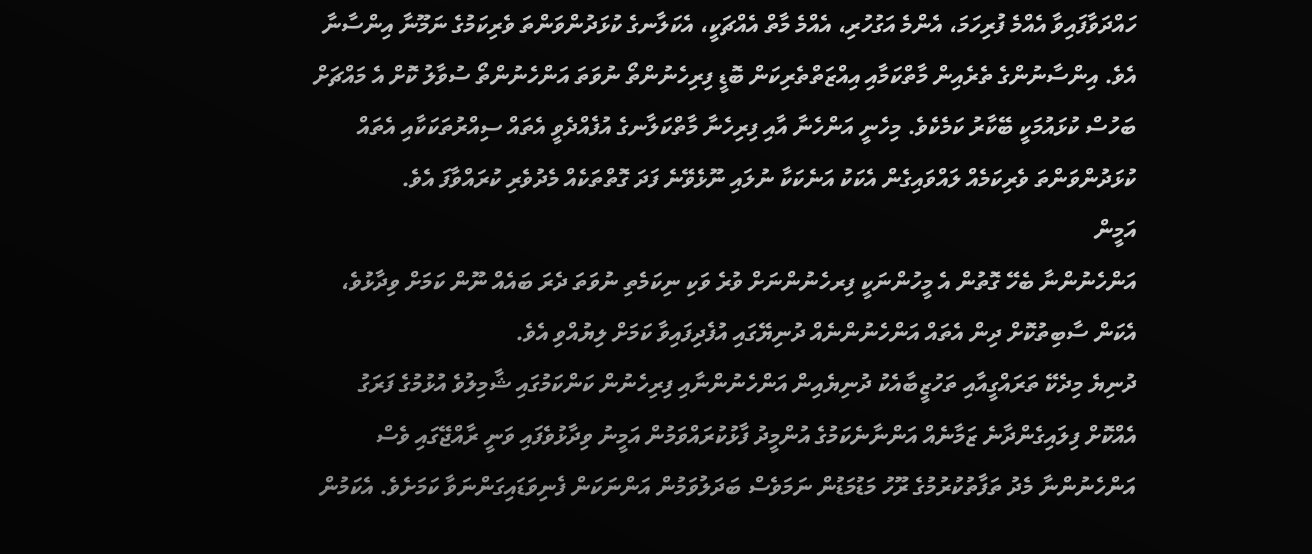ހައްދަވާފައިވާ އެއްމެ ފުރިހަމަ، އެންމެ އަގުހުރި، އެއްމެ މާތް އެއްޗަކީ، އެކަލާނގެ ކުޅަދުންވަންތަ ވެރިކަމުގެ ނަމޫނާ އިންސާނާ އެވެ. އިންސާނުންގެ ތެރެއިން މާތްކަމާއި އިއްޒަތްތެރިކަން ބޮޑީ ފިރިހެނުންތޯ ނުވަތަ އަންހެނުންތޯ ސުވާލު ކޮށް އެ މައްޗަށް ބަހުސް ކުޅައުމަކީ ބޭކާރު ކަމެކެވެ. މިހެނީ އަންހެނާ އާއި ފިރިހެނާ މާތްކަލާނގެ އުފެއްދެވީ އެތައް ސިއްރުތަކަކާއި އެތައް ކުޅަދުންވަންތަ ވެރިކަމެއް ލައްވައިގެން އެކަކު އަނެކަކާ ނުލައި ނޫޅެވޭނެ ފަދަ ގޮތްތަކެއް މެދުވެރި ކުރައްވާފަ އެވެ.
އަމީން
އަންހެނުންނާ ބެހޭ ގޮތުން އެ މީހުންނަކީ ފިރހެނުންނަށް ވުރެ ވަކި ނިކަމެތި ނުވަތަ ދެރަ ބައެއް ނޫން ކަމަށް ވިދާޅުވެ، އެކަން ސާބިތުކޮށް ދިން އެތައް އަންހެނުންނެއް ދުނިޔޭގައި އުފެދިފައިވާ ކަމަށް ލިޔުއްވި އެވެ.
ދުނިޔެ މިދެކޭ ތަރައްގީއާއި ތަހުޒީބާއެކު ދުނިޔެއިން އަންހެނުންނާއި ފިރިހެނުން ކަންކަމުގައި ޝާމިލުވެ އުޅުމުގެ ފަރަގު އެއްކޮށް ފިލައިގެންދާނެ ޒަމާނެއް އަންނާނެކަމުގެ އުންމީދު ފާޅުކުރައްވަމުން އަމީނު ވިދާޅުވެފައި ވަނީ ރާއްޖޭގައި ވެސް އަންހެނުންނާ މެދު ތަފާތުކުރުމުގެ ރޫހު މަޑުމަޑުން ނަމަވެސް ބަދަލުވަމުން އަންނަކަން ފެނިވަޑައިގަންނަވާ ކަމަށެވެ. އެކަމުން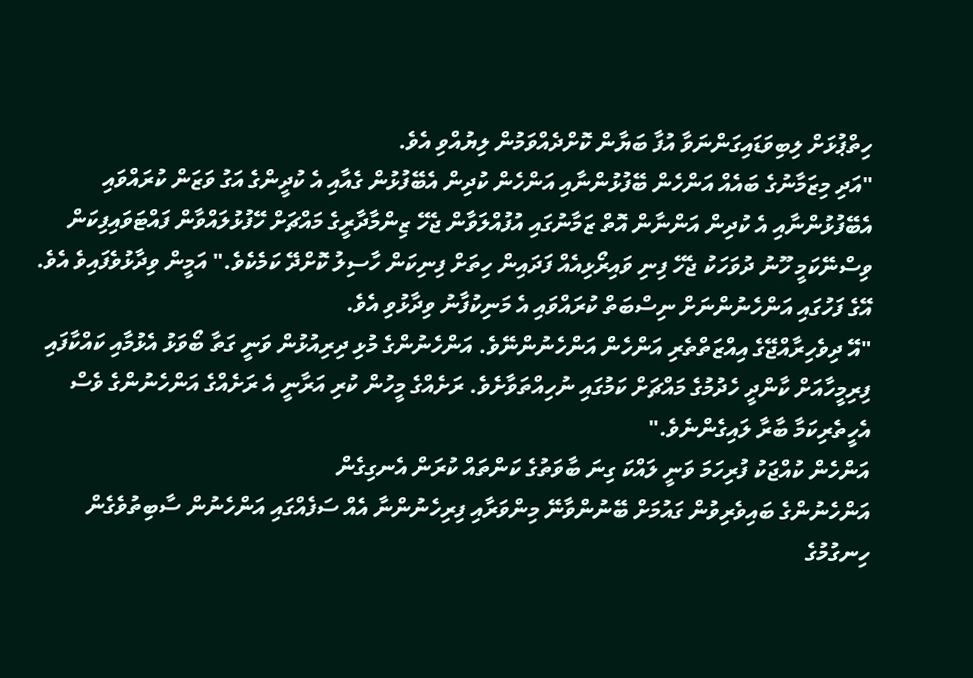ހިތްޕުޅަށް ލިބިވަޑައިގަންނަވާ އުފާ ބަޔާން ކޮށްދެއްވަމުން ލިޔުއްވި އެވެ.
"އަދި މިޒަމާނުގެ ބައެއް އަންހެން ބޭފުޅުންނާއި އަންހެން ކުދިން އެބޭފުޅުން ގެއާއި އެ ކުދީންގެ އަގު ވަޒަން ކުރައްވައި އެބޭފުޅުންނާއި އެ ކުދިން އަންނާން އޮތް ޒަމާނުގައި އުފުއްލަވާން ޖެހޭ ޒިންމާދާރީގެ މައްޗަށް ހޭފުޅުލައްވާން ފައްޓަވައިފިކަން ވިސްނޭކަމީ ހޫނު ދުވަހަކު ޖެހޭ ފިނި ވައިރޯޅިއެއް ފަދައިން ހިތަށް ފިނިކަން ހާސިލު ކޮށްދޭ ކަމެކެވެ." އަމީން ވިދާޅުވެފައިވެ އެވެ.
އޭގެ ފަހުގައި އަންހެނުންނަށް ނިސްބަތް ކުރައްވައި އެ މަނިކުފާނު ވިދާޅުވި އެވެ.
"އޭ ދިވެހިރާއްޖޭގެ އިއްޒަތްތެރި އަންހެން އަންހެނުންނޭވެ. އަންހެނުންގެ މުޅި ދިރިއުޅުން ވަނީ ގަތާ ބޯވަޅު އެޅުމާއި ކައްކާފައި ފިރިމީހާއަށް ކާންދީ ހެދުމުގެ މައްޗަށް ކަމުގައި ނުހިއްތަވާށެވެ. ރަށެއްގެ މީހުން ކުރި އަރާނީ އެ ރަށެއްގެ އަންހެނުންގެ ވެސް އެހީތެރިކަމާ ބާރާ ލައިގެންނެވެ."
އަންހެން ކުއްޖަކު ފުރިހަމަ ވަނީ ލައްކަ ގިނަ ބާވަތުގެ ކަންތައް ކުރަން އެނގިގެން
އަންހެނުންގެ ބައިވެރިވުން ގައުމަށް ބޭނުންވާނޭ މިންވަރާއި ފިރިހެނުންނާ އެއް ސަފެއްގައި އަންހެނުން ސާބިތުވެގެން ހިނގުމުގެ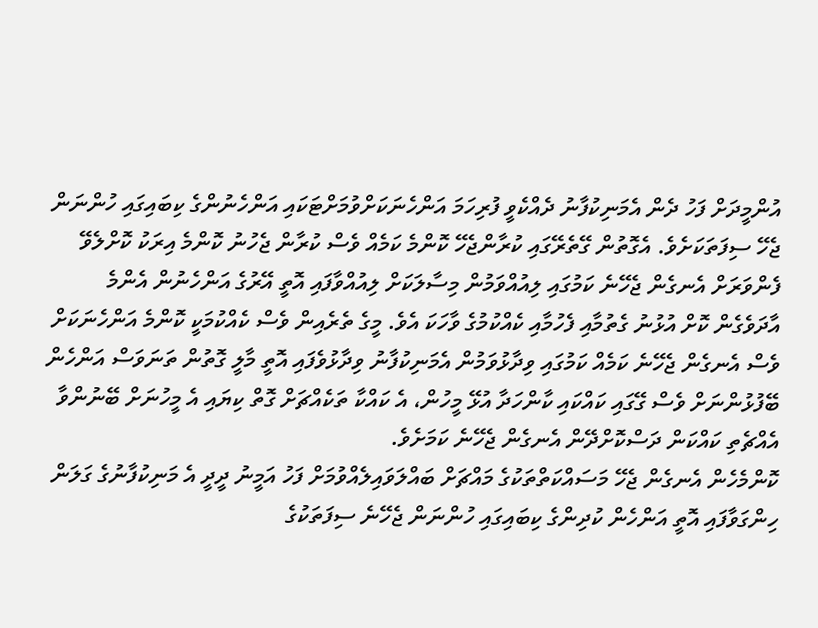އުންމީދަށް ފަހު ދެން އެމަނިކުފާނު ދެއްކެވީ ފުރިހަމަ އަންހެނަކަށްވުމަށްޓަކައި އަންހެނުންގެ ކިބައިގައި ހުންނަން ޖެހޭ ސިފަތަކަށެވެ. އެގޮތުން ގޭތެރޭގައި ކުރާންޖެހޭ ކޮންމެ ކަމެއް ވެސް ކުރާން ޖެހުނު ކޮންމެ އިރަކު ކޮށްލެވޭ ފެންވަރަށް އެނގެން ޖެހޭނެ ކަމުގައި ލިއުއްވަމުން މިސާލަކަށް ލިއުއްވާފައި އޮތީ އޭރުގެ އަންހެނުން އެންމެ އާދަވެގެން ކޮށް އުޅުނު ގެތުމާއި ފެހުމާއި ކެއްކުމުގެ ވާހަކަ އެވެ. މީގެ ތެރެއިން ވެސް ކެއްކުމަކީ ކޮންމެ އަންހެނަކަށް ވެސް އެނގެން ޖެހޭނެ ކަމެއް ކަމުގައި ވިދާޅުވަމުން އެމަނިކުފާނު ވިދާޅުވެފައި އޮތީ މާލީ ގޮތުން ތަނަވަސް އަންހެން ބޭފުޅުންނަށް ވެސް ގޭގައި ކައްކައި ކާންހަދާ އުޅޭ މީހުން، އެ ކައްކާ ތަކެއްޗަށް ގޮތް ކިޔައި އެ މީހުނަށް ބޭނުންވާ އެއްޗެތި ކައްކަން ދަސްކޮށްދޭން އެނގެން ޖެހޭނެ ކަމަށެވެ.
ކޮންމެހެން އެނގެން ޖެހޭ މަސައްކަތްތަކުގެ މައްޗަށް ބައްލަވައިލެއްވުމަށް ފަހު އަމީނު ދީދީ އެ މަނިކުފާނުގެ ގަލަން ހިންގަވާފައި އޮތީ އަންހެން ކުދިންގެ ކިބައިގައި ހުންނަން ޖެހޭނެ ސިފަތަކުގެ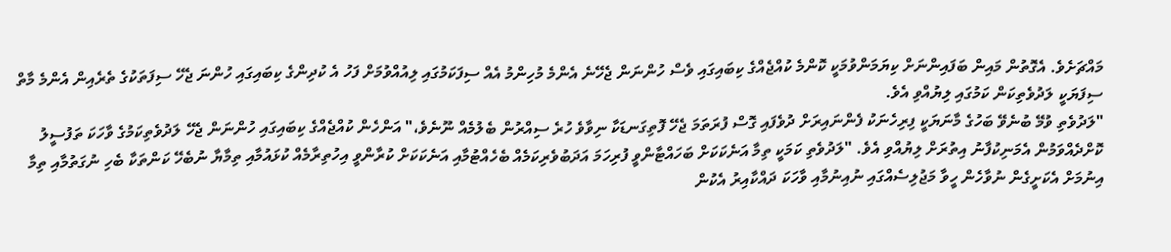މައްޗަށެވެ. އެގޮތުން މައިން ބަފައިންނަށް ކިޔަމަންވުމަކީ ކޮންމެ ކުއްޖެއްގެ ކިބައިގައި ވެސް ހުންނަން ޖެހޭނެ އެންމެ މުހިންމު އެއް ސިފަކަމުގައި ލިއުއްވުމަށް ފަހު އެ ކުދިންގެ ކިބައިގައި ހުންނަ ޖެހޭ ސިފަތަކުގެ ތެރެއިން އެންމެ މާތް ސިފަޔަކީ ލަދުވެތިކަން ކަމުގައި ލިޔުއްވި އެވެ.
"ލަދުވެތި ވުމޭ ބުނެވޭ ބަހުގެ މާނަޔަކީ ފިރިހެނަކު ފެންނައިރަށް ދުވެފައި ގޮސް ފުރަތަމަ ޖެހޭ ފޮތިގަނޑަކާ ނިވާވެ ހުރެ ސިއްރުން ބެލުމެއް ނޫނެވެ،" އަންހެން ކުއްޖެއްގެ ކިބައިގައި ހުންނަން ޖެހޭ ލަދުވެތިކަމުގެ ވާހަކަ ތަފުސީލު ކޮށްދެއްވަމުން އެމަނިކުފާނު އިތުރަށް ލިޔުއްވި އެވެ. "ލަދުވެތި ކަމަކީ ތިމާ އަނެކަކަށް ބަހައްޓާންވީ ފުރިހަމަ އަދަބުވެރިކަމެއް ބެހެއްޓުމާއި އަނެކަކަށް ކުރާންވީ އިހުތިރާމެއް ކުޅައުމާއި ތިމާޔާ ނުބެހޭ ކަންތަކާ ބެހި ނުގަތުމާއި ތިމާ އިނުމަށް އެކަށީގެން ނުވާހެން ހީވާ މަޖުލިސެއްގައި ނުއިނުމާއި ވާހަކަ ދައްކާއިރު އެކުން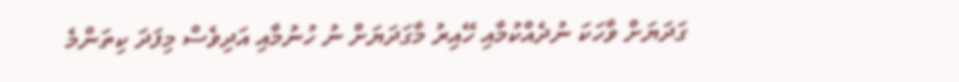ގަދަޔަށް ވާހަކަ ނުދެއްކުމާއި ހޭއިރު މާގަދަޔަށް ނު ހުނުމާއި އަދިވެސް މިފަދަ ކިތަންމެ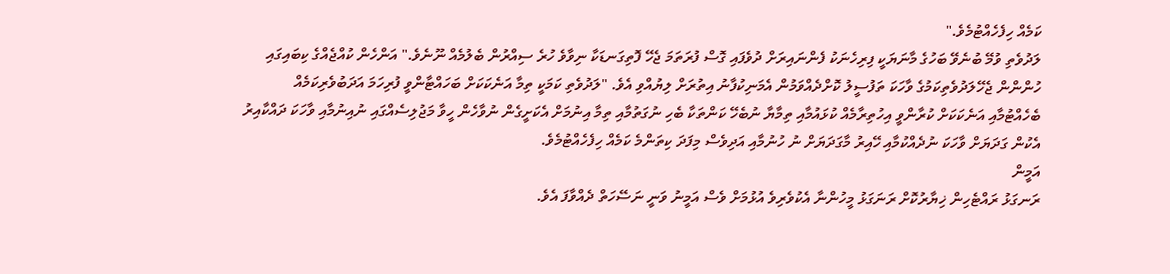ކަމެއް ހިފެހެއްޓުމެވެ."
ލަދުވެތި ވުމޭ ބުނެވޭ ބަހުގެ މާނަޔަކީ ފިރިހެނަކު ފެންނައިރަށް ދުވެފައި ގޮސް ފުރަތަމަ ޖެހޭ ފޮތިގަނޑަކާ ނިވާވެ ހުރެ ސިއްރުން ބެލުމެއް ނޫނެވެ." އަންހެން ކުއްޖެއްގެ ކިބައިގައި ހުންންން ޖެހޭލަދުވެތިކަމުގެ ވާހަކަ ތަފުސީލު ކޮށްދެއްވަމުން އެމަނިކުފާނު އިތުރަށް ލިޔުއްވި އެވެ. "ލަދުވެތި ކަމަކީ ތިމާ އަނެކަކަށް ބަހައްޓާންވީ ފުރިހަމަ އަދަބުވެރިކަމެއް ބެހެއްޓުމާއި އަނެކަކަށް ކުރާންވީ އިހުތިރާމެއް ކުޅައުމާއި ތިމާޔާ ނުބެހޭ ކަންތަކާ ބެހި ނުގަތުމާއި ތިމާ އިނުމަށް އެކަށީގެން ނުވާހެން ހީވާ މަޖުލިސެއްގައި ނުއިނުމާއި ވާހަކަ ދައްކާއިރު އެކުން ގަދަޔަށް ވާހަކަ ނުދެއްކުމާއި ހޭއިރު މާގަދަޔަށް ނު ހުނުމާއި އަދިވެސް މިފަދަ ކިތަންމެ ކަމެއް ހިފެހެއްޓުމެވެ.
އަމީން
ރަނގަޅު ރައްޓެހިން ޚިޔާރުކޮށް ރަނަގަޅު މީހުންނާ އެކުވެރިވެ އުޅުމަށް ވެސް އަމީނު ވަނީ ނަސޭހަތް ދެއްވާފަ އެވެ.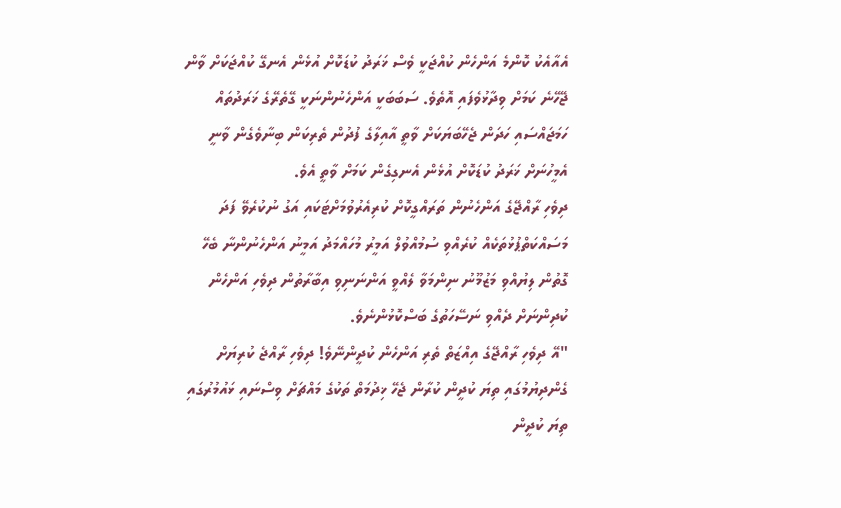އެއާއެކު ކޮންމެ އަންހެން ކުއްޖަކީ ވެސް ޚަރަދު ކުޑަކޮށް އުޅެން އެނގޭ ކުއްޖަކަށް ވާން ޖޭހޭނެ ކަމަށް ވިދާޅުވެފައި އޮތެވެ. ސަބަބަކީ އަންހެނުންނަކީ ގޭތެރޭގެ ޚަރަދުތައް ހަމަޖައްސައި ހަދަން ޖެހޭބަޔަކަށް ވާތީ އާއިލާގެ ފުދުން ތެރިކަން ބިނާވެގެން ވާނީ އެމީހުނަށް ޚަރަދު ކުޑަކޮށް އުޅެން އެނގިގެން ކަމަށް ވާތީ އެވެ.
ދިވެހި ރާއްޖޭގެ އަންހެނުން ތަރައްގީކޮށް ކުރިއެރުވުމަށްޓަކައި އަގު ނުކުރެވޭ ފަދަ މަސައްކަތްޕުޅުތަކެއް ކުރެއްވި ސުމުއްވުލް އަމީރު މުހައްމަދު އަމީނު އަންހެނުންނާ ބެހޭ ގޮތުން ލިޔުއްވި މަޒުމޫނު ނިންމަވާ ލެއްވީ އަންނަނިވި އިބާރާތުން ދިވެހި އަންހެން ކުދިންނަށް ދެއްވި ނަސޭހަތުގެ ބަސްކޮޅުންނެވެ.
"އޭ ދިވެހި ރާއްޖޭގެ އިއްޒަތް ތެރި އަންހެން ކުދީންނޭވެ! ދިވެހި ރާއްޖެ ކުރިޔަށް ގެންދިޔުމުގައި ތިޔަ ކުދީން ކުރާން ޖެހޭ ޚިދުމަތް ތަކުގެ މައްޗަށް ވިސްނައި ޅައުމުރުގައި ތިޔަ ކުދީން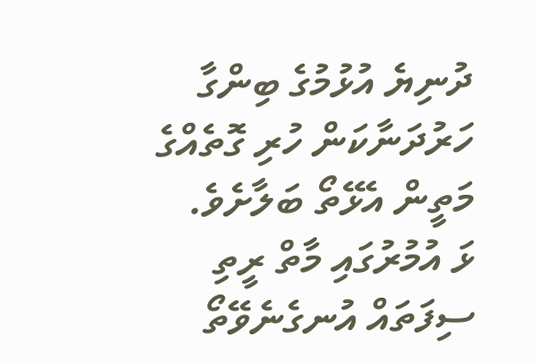ދުނިޔެ އުޅުމުގެ ބިންގާ ހަރުދަނާކަން ހުރި ގޮތެއްގެ މަތީން އެޅޭތޯ ބަލާށެވެ. ޅަ އުމުރުގައި މާތް ރީތި ސިފަތައް އުނގެނެވޭތޯ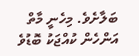ބަލާށެވެ. މިހެނީ މާތް އަންހެން ކުއްޖަކު ބޮޑުވެ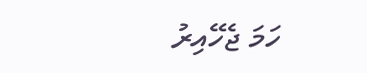ހަމަ ޖެހޭއިރު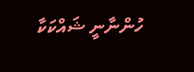ހުންނާނީ ޝައްކަކާ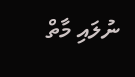ނުލައި މާތް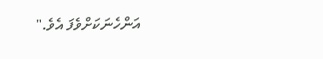އަންހެނަކަށްވެފަ އެވެ."